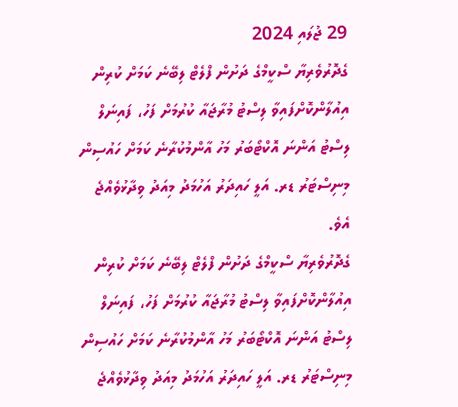29 ޖުލައި 2024
ގެދޮރުވެރިޔާ ސްކީމްގެ ދަށުން ފްލެޓް ލިބޭނެ ކަމަށް ކުރިން އިއުލާންކޮށްފައިވާ ލިސްޓު މުރާޖައާ ކުރުމަށް ފަހު، ފައިނަލް ލިސްޓު އަންނަ އޮކްޓޯބަރު މަހު އާންމުކުރާނެ ކަމަށް ހައުސިން މިނިސްޓަރު ޑރ. އަލީ ހައިދަރު އަހުމަދު މިއަދު ވިދާޅުވެއްޖެ އެވެ.
ގެދޮރުވެރިޔާ ސްކީމްގެ ދަށުން ފްލެޓް ލިބޭނެ ކަމަށް ކުރިން އިއުލާންކޮށްފައިވާ ލިސްޓު މުރާޖައާ ކުރުމަށް ފަހު، ފައިނަލް ލިސްޓު އަންނަ އޮކްޓޯބަރު މަހު އާންމުކުރާނެ ކަމަށް ހައުސިން މިނިސްޓަރު ޑރ. އަލީ ހައިދަރު އަހުމަދު މިއަދު ވިދާޅުވެއްޖެ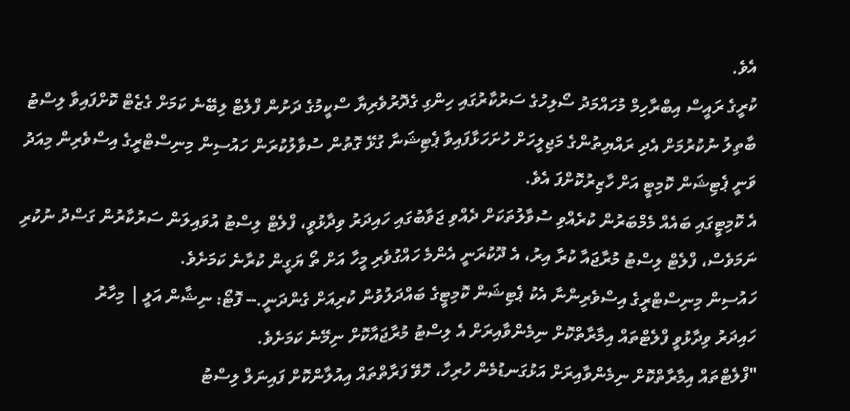އެވެ.
ކުރީގެ ރައީސް އިބްރާހިމް މުހައްމަދު ސޯލިހުގެ ސަރުކާރުގައި ހިންގި ގެދޮރުވެރިޔާ ސްކީމުގެ ދަށުން ފްލެޓް ލިބޭނެ ކަމަށް ގެޒެޓް ކޮށްފައިވާ ލިސްޓު ބާތިލު ނުކުރުމަށް އެދި ރައްޔިތުންގެ މަޖިލީހަށް ހުށަހަޅާފައިވާ ޕެޓިޝަނާ ގުޅޭ ގޮތުން ސުވާލުކުރަން ހައުސިން މިނިސްޓްރީގެ އިސްވެރިން މިއަދު ވަނީ ޕެޓިޝަން ކޮމިޓީ އަށް ހާޒިރުކޮށްފަ އެވެ.
އެ ކޮމިޓީގައި ބައެއް މެމްބަރުން ކުރެއްވި ސުވާލުތަކަށް ދެއްވި ޖަވާބުގައި ހައިދަރު ވިދާޅުވީ، ފްލެޓް ލިސްޓު އުވައިލަން ސަރުކާރުން ގަސްދު ނުކުރި ނަމަވެސް، ފްލެޓް ލިސްޓު މުރާޖައާ ކުރާ އިރު، އެ ދޫކުރަނީ އެންމެ ހައްގުވެރި މީހާ އަށް ތޯ ޔަގީން ކުރާނެ ކަމަށެވެ.
ހައުސިން މިނިސްޓްރީގެ އިސްވެރިންނާ އެކު ޕެޓިޝަން ކޮމިޓީގެ ބައްދަލުވުން ކުރިއަށް ގެންދަނީ.-- ފޮޓޯ: ނިޝާން އަލީ | މިހާރު
ހައިދަރު ވިދާޅުވީ ފްލެޓްތައް އިމާރާތްކޮށް ނިމެންވާއިރަށް އެ ލިސްޓު މުރާޖައާކޮށް ނިމޭނެ ކަމަށެވެ.
"ފްލެޓްތައް އިމާރާތްކޮށް ނިމެންވާއިރަށް އަޅުގަނޑުމެން ހުރިހާ، ހޮވޭ ފަރާތްތައް އިއުލާންކޮށް ފައިނަލް ލިސްޓު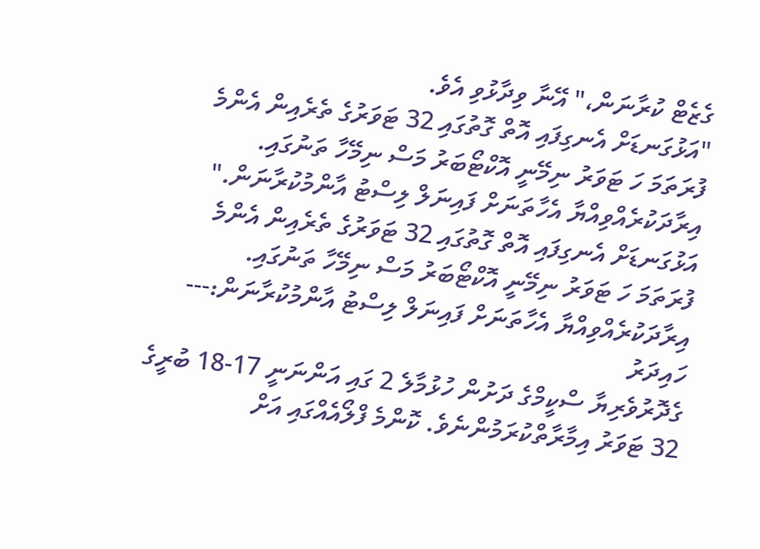ގެޒެޓް ކުރާނަން،" އޭނާ ވިދާޅުވި އެވެ.
"އަޅުގަނޑަށް އެނގިފައި އޮތް ގޮތުގައި 32 ޓަވަރުގެ ތެރެއިން އެންމެ ފުރަތަމަ ހަ ޓަވަރު ނިމޭނީ އޮކްޓޯބަރު މަސް ނިމޭހާ ތަނުގައި. އިރާދަކުރެއްވިއްޔާ އެހާތަނަށް ފައިނަލް ލިސްޓު އާންމުކުރާނަން."
އަޅުގަނޑަށް އެނގިފައި އޮތް ގޮތުގައި 32 ޓަވަރުގެ ތެރެއިން އެންމެ ފުރަތަމަ ހަ ޓަވަރު ނިމޭނީ އޮކްޓޯބަރު މަސް ނިމޭހާ ތަނުގައި. އިރާދަކުރެއްވިއްޔާ އެހާތަނަށް ފައިނަލް ލިސްޓު އާންމުކުރާނަން:--- ހައިދަރު
ގެދޮރުވެރިޔާ ސްކީމްގެ ދަށުން ހުޅުމާލެ 2 ގައި އަންނަނީ 17-18 ބުރީގެ 32 ޓަވަރު އިމާރާތްކުރަމުންނެވެ. ކޮންމެ ފްލޯއެއްގައި އަށް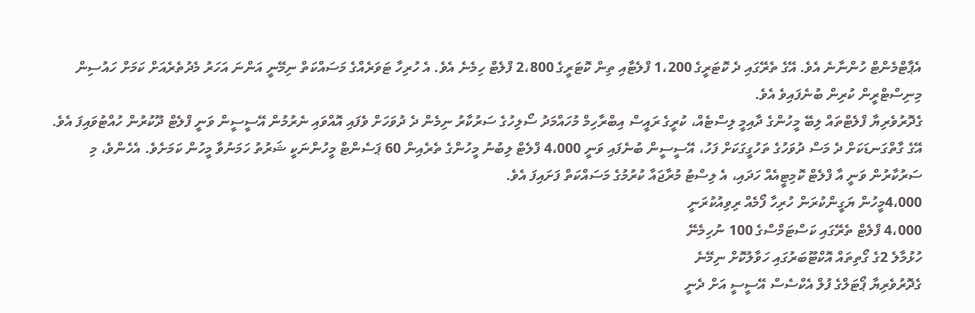އެޕާޓްމެންޓް ހުންނާނެ އެވެ. އޭގެ ތެރޭގައި ދެ ކޮޓަރީގެ 1،200 ފްލެޓާއި ތިން ކޮޓަރީގެ 2،800 ފްލެޓް ހިމެނެ އެވެ. އެ ހުރިހާ ޓަވަރެއްގެ މަސައްކަތް ނިމޭނީ އަންނަ އަހަރު މެދުތެރެއަށް ކަމަށް ހައުސިން މިނިސްޓްރީން ކުރިން ބުނެފައިވެ އެވެ.
ގެދޮރުވެރިޔާ ފްލެޓްތައް ލިބޭ މީހުންގެ ދާއިމީ ލިސްޓެއް، ކުރީގެ ރައީސް އިބްރާހިމް މުހައްމަދު ސޯލިހުގެ ސަރުކާރު ނިމެން ދެ ދުވަހަށް ވެފައި އޮއްވައި ނެރުމުން އޭސީސީން ވަނީ ފްލެޓް ދޫކުރުން ހުއްޓުވައިފަ އެވެ. އޭގެ ގާތްގަނޑަކަށް ދެ މަސް ދުވަހުގެ ތަހުގީގަކަށް ފަހު، އޭސީސީން ބުނެފައި ވަނީ 4،000 ފްލެޓް ލިބުނު މީހުންގެ ތެރެއިން 60 ޕަސެންޓް މީހުންނަކީ ޝަރުތު ހަމަނުވާ މީހުން ކަމަށެވެ. އެހެންވެ، މި ސަރުކާރުން ވަނީ އާ ފްލެޓް ކޮމިޓީއެއް ހަދައި، އެ ލިސްޓު މުރާޖައާ ކުރުމުގެ މަސައްކަތް ފަށައިފަ އެވެ.
4،000މީހުން ޔަގީންކުރަން ހުރިހާ ފޯމެއް ރިވިއުކުރަނީ
4،000 ފްލެޓް ތެރޭގައި ކަސްޓަމްސްގެ 100 ނުހިމެނޭ
ހުޅުމާލެ 2ގެ ގޯތިތައް އޮކްޓޫބަރުގައި ހަވާލުކޮށް ނިމޭނެ
ގެދޮރުވެރިޔާ ޕޯޓަލްގެ ފުލް އެކްސެސް އޭސީސީ އަށް ދެނީ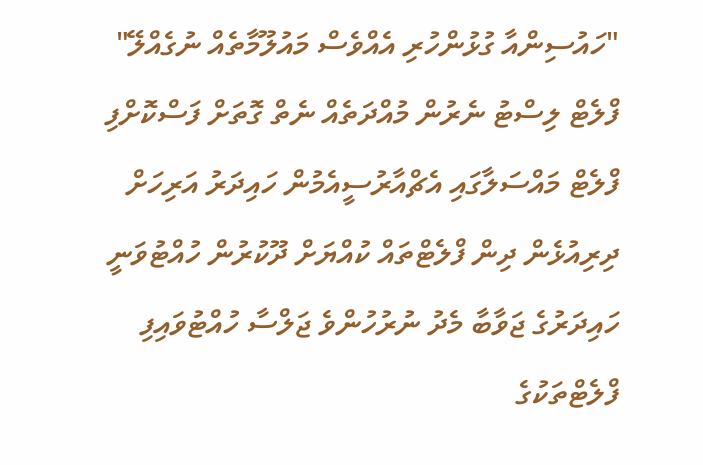"ހައުސިންއާ ގުޅުންހުރި އެއްވެސް މައުލޫމާތެއް ނުގެއްލޭ"
ފްލެޓް ލިސްޓު ނެރުން މުއްދަތެއް ނެތް ގޮތަށް ފަސްކޮށްފި
ފްލެޓް މައްސަލާގައި އެޗްއާރުސީއެމުން ހައިދަރު އަރިހަށް
ދިރިއުޅެން ދިން ފްލެޓްތައް ކުއްޔަށް ދޫކުރުން ހުއްޓުވަނީ
ހައިދަރުގެ ޖަވާބާ މެދު ނުރުހުންވެ ޖަލްސާ ހުއްޓުވައިފި
ފްލެޓްތަކުގެ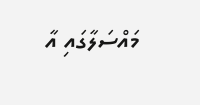މައްސަލާގައި އާ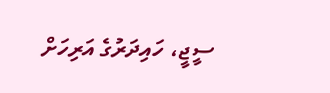ސީޖީ، ހައިދަރުގެ އަރިހަށް